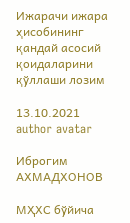Ижарачи ижара ҳисобининг қандай асосий қоидаларини қўллаши лозим

13.10.2021
author avatar

Иброгим АХМАДХОНОВ

МҲХС бўйича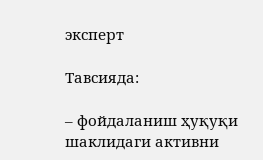эксперт

Тавсияда:

– фойдаланиш ҳуқуқи шаклидаги активни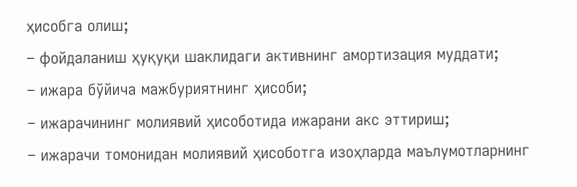ҳисобга олиш;
– фойдаланиш ҳуқуқи шаклидаги активнинг амортизация муддати;
– ижара бўйича мажбуриятнинг ҳисоби;
– ижарачининг молиявий ҳисоботида ижарани акс эттириш;
– ижарачи томонидан молиявий ҳисоботга изоҳларда маълумотларнинг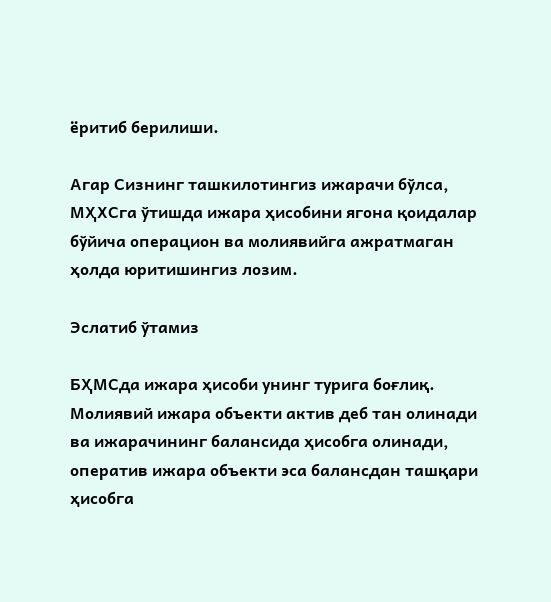ёритиб берилиши.

Агар Сизнинг ташкилотингиз ижарачи бўлса, МҲХСга ўтишда ижара ҳисобини ягона қоидалар бўйича операцион ва молиявийга ажратмаган ҳолда юритишингиз лозим.

Эслатиб ўтамиз

БҲМСда ижара ҳисоби унинг турига боғлиқ. Молиявий ижара объекти актив деб тан олинади ва ижарачининг балансида ҳисобга олинади, оператив ижара объекти эса балансдан ташқари ҳисобга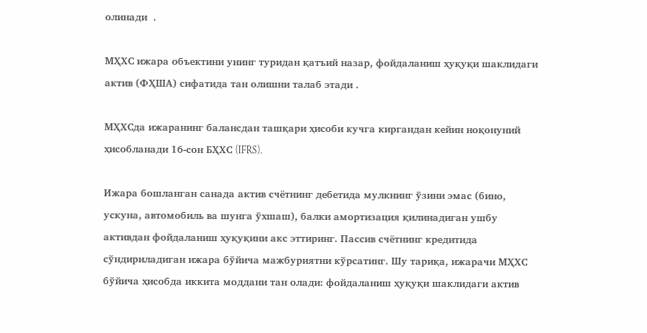олинади  .

МҲХС ижара объектини унинг туридан қатъий назар, фойдаланиш ҳуқуқи шаклидаги актив (ФҲША) сифатида тан олишни талаб этади .

МҲХСда ижаранинг балансдан ташқари ҳисоби кучга киргандан кейин ноқонуний ҳисобланади 16-сон БҲХС (IFRS).

Ижара бошланган санада актив счётнинг дебетида мулкнинг ўзини эмас (бино, ускуна, автомобиль ва шунга ўхшаш), балки амортизация қилинадиган ушбу активдан фойдаланиш ҳуқуқини акс эттиринг. Пассив счётнинг кредитида сўндириладиган ижара бўйича мажбуриятни кўрсатинг. Шу тариқа, ижарачи МҲХС бўйича ҳисобда иккита моддани тан олади: фойдаланиш ҳуқуқи шаклидаги актив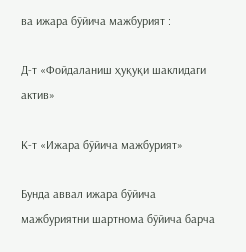ва ижара бўйича мажбурият :

Д-т «Фойдаланиш ҳуқуқи шаклидаги актив»

К-т «Ижара бўйича мажбурият»

Бунда аввал ижара бўйича мажбуриятни шартнома бўйича барча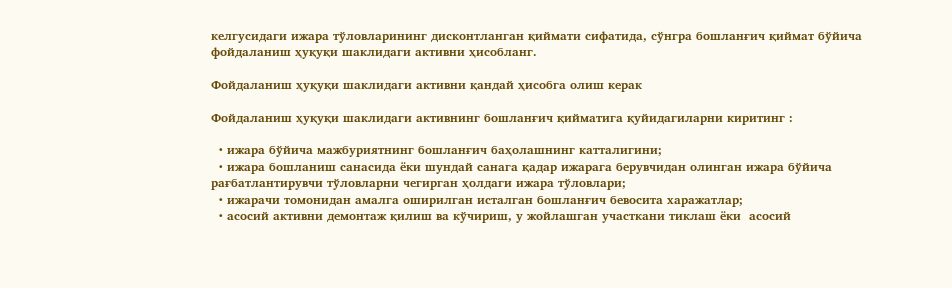келгусидаги ижара тўловларининг дисконтланган қиймати сифатида, сўнгра бошланғич қиймат бўйича фойдаланиш ҳуқуқи шаклидаги активни ҳисобланг.

Фойдаланиш ҳуқуқи шаклидаги активни қандай ҳисобга олиш керак

Фойдаланиш ҳуқуқи шаклидаги активнинг бошланғич қийматига қуйидагиларни киритинг :

  • ижара бўйича мажбуриятнинг бошланғич баҳолашнинг катталигини;
  • ижара бошланиш санасида ёки шундай санага қадар ижарага берувчидан олинган ижара бўйича рағбатлантирувчи тўловларни чегирган ҳолдаги ижара тўловлари;
  • ижарачи томонидан амалга оширилган исталган бошланғич бевосита харажатлар;
  • асосий активни демонтаж қилиш ва кўчириш, у жойлашган участкани тиклаш ёки  асосий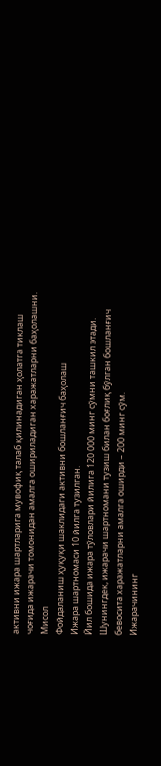активни ижара шартларига мувофиқ талаб қилинадиган ҳолатга тиклаш чоғида ижарачи томонидан амалга ошириладиган харажатларни баҳолашни.
Мисол
Фойдаланиш ҳуқуқи шаклидаги активни бошланғич баҳолаш
Ижара шартномаси 10 йилга тузилган.
Йил бошида ижара тўловлари йилига 120 000 минг сўмни ташкил этади.
Шунингдек, ижарачи шартномани тузиш билан боғлиқ бўлган бошланғич бевосита харажатларни амалга оширди – 200 минг сўм.
Ижарачининг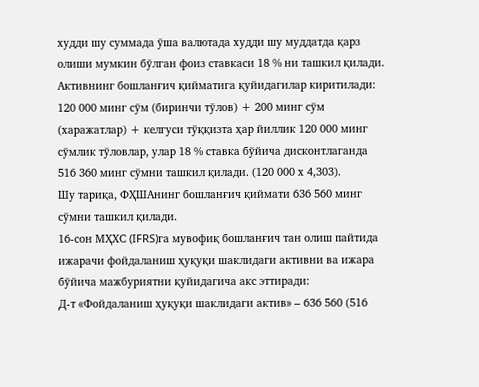худди шу суммада ўша валютада худди шу муддатда қарз олиши мумкин бўлган фоиз ставкаси 18 % ни ташкил қилади.
Активнинг бошланғич қийматига қуйидагилар киритилади: 120 000 минг сўм (биринчи тўлов) + 200 минг сўм (харажатлар) + келгуси тўққизта ҳар йиллик 120 000 минг сўмлик тўловлар, улар 18 % ставка бўйича дисконтлаганда 516 360 минг сўмни ташкил қилади. (120 000 х 4,303).
Шу тариқа, ФҲШАнинг бошланғич қиймати 636 560 минг сўмни ташкил қилади.
16-сон МҲХС (IFRS)га мувофиқ бошланғич тан олиш пайтида ижарачи фойдаланиш ҳуқуқи шаклидаги активни ва ижара бўйича мажбуриятни қуйидагича акс эттиради:
Д-т «Фойдаланиш ҳуқуқи шаклидаги актив» – 636 560 (516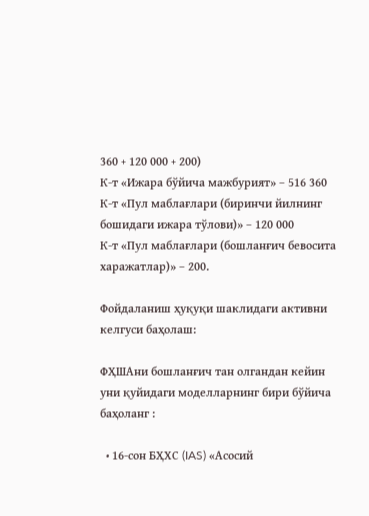360 + 120 000 + 200)
К-т «Ижара бўйича мажбурият» – 516 360
К-т «Пул маблағлари (биринчи йилнинг бошидаги ижара тўлови)» – 120 000
К-т «Пул маблағлари (бошланғич бевосита харажатлар)» – 200.

Фойдаланиш ҳуқуқи шаклидаги активни келгуси баҳолаш:

ФҲШАни бошланғич тан олгандан кейин уни қуйидаги моделларнинг бири бўйича баҳоланг :

  • 16-сон БҲХС (IAS) «Асосий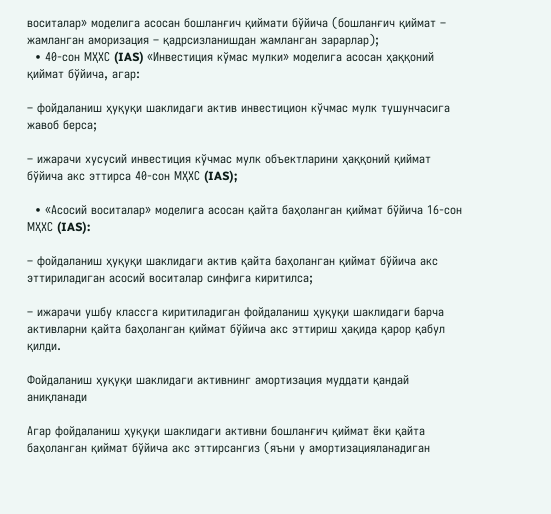воситалар» моделига асосан бошланғич қиймати бўйича (бошланғич қиймат – жамланган аморизация – қадрсизланишдан жамланган зарарлар);
  • 40-сон МҲХС (IAS) «Инвестиция кўмас мулки» моделига асосан ҳаққоний қиймат бўйича, агар:

– фойдаланиш ҳуқуқи шаклидаги актив инвестицион кўчмас мулк тушунчасига жавоб берса;

– ижарачи хусусий инвестиция кўчмас мулк объектларини ҳаққоний қиймат бўйича акс эттирса 40-сон МҲХС (IAS);

  • «Асосий воситалар» моделига асосан қайта баҳоланган қиймат бўйича 16-сон МҲХС (IAS):

– фойдаланиш ҳуқуқи шаклидаги актив қайта баҳоланган қиймат бўйича акс эттириладиган асосий воситалар синфига киритилса;

– ижарачи ушбу классга киритиладиган фойдаланиш ҳуқуқи шаклидаги барча активларни қайта баҳоланган қиймат бўйича акс эттириш ҳақида қарор қабул қилди.

Фойдаланиш ҳуқуқи шаклидаги активнинг амортизация муддати қандай аниқланади

Агар фойдаланиш ҳуқуқи шаклидаги активни бошланғич қиймат ёки қайта баҳоланган қиймат бўйича акс эттирсангиз (яъни у амортизацияланадиган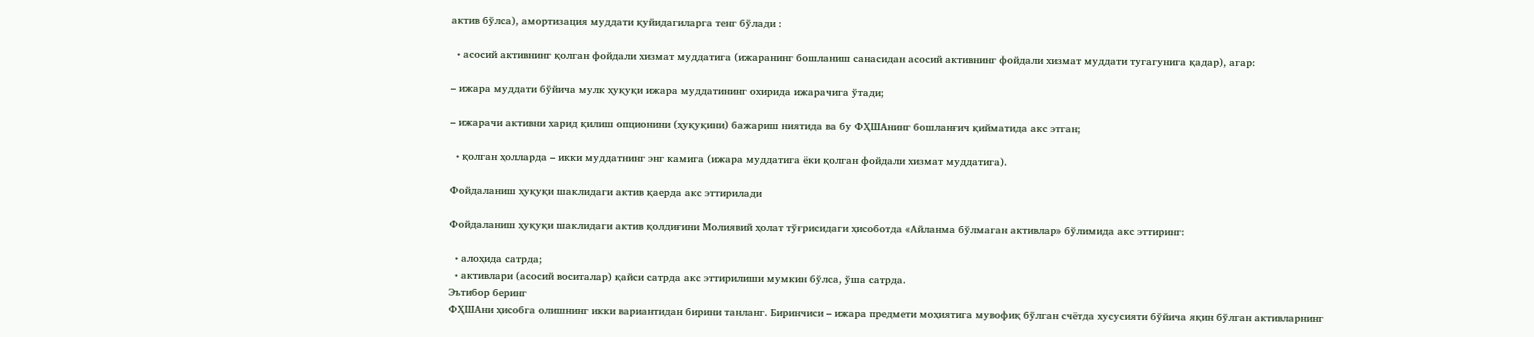актив бўлса), амортизация муддати қуйидагиларга тенг бўлади :

  • асосий активнинг қолган фойдали хизмат муддатига (ижаранинг бошланиш санасидан асосий активнинг фойдали хизмат муддати тугагунига қадар), агар:

– ижара муддати бўйича мулк ҳуқуқи ижара муддатининг охирида ижарачига ўтади;

– ижарачи активни харид қилиш опционини (ҳуқуқини) бажариш ниятида ва бу ФҲШАнинг бошланғич қийматида акс этган;

  • қолган ҳолларда – икки муддатнинг энг камига (ижара муддатига ёки қолган фойдали хизмат муддатига).

Фойдаланиш ҳуқуқи шаклидаги актив қаерда акс эттирилади

Фойдаланиш ҳуқуқи шаклидаги актив қолдиғини Молиявий ҳолат тўғрисидаги ҳисоботда «Айланма бўлмаган активлар» бўлимида акс эттиринг:

  • алоҳида сатрда;
  • активлари (асосий воситалар) қайси сатрда акс эттирилиши мумкин бўлса, ўша сатрда.
Эътибор беринг
ФҲШАни ҳисобга олишнинг икки вариантидан бирини танланг. Биринчиси – ижара предмети моҳиятига мувофиқ бўлган счётда хусусияти бўйича яқин бўлган активларнинг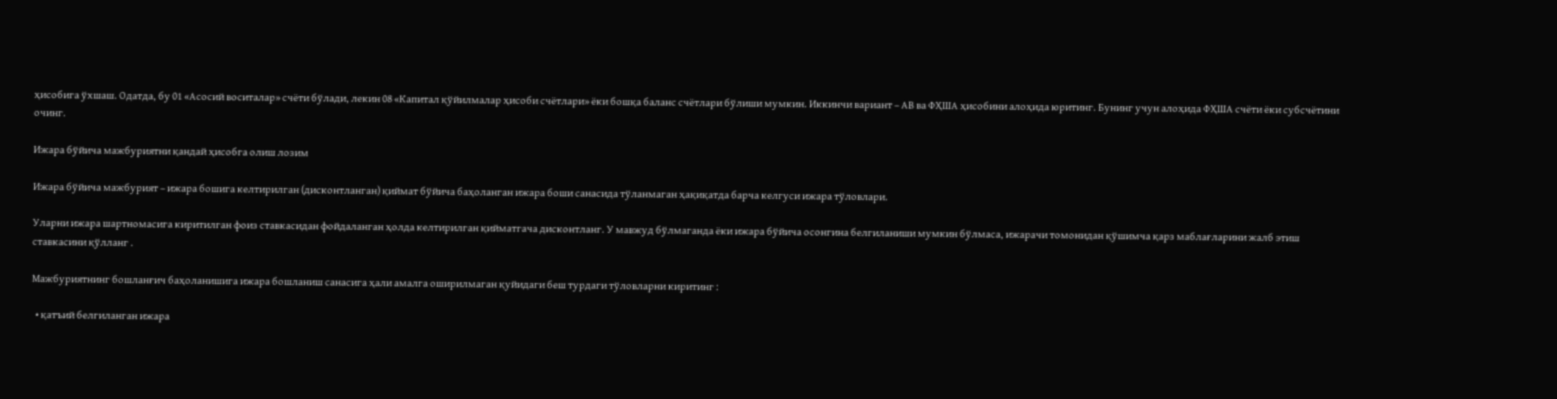ҳисобига ўхшаш. Одатда, бу 01 «Асосий воситалар» счёти бўлади, лекин 08 «Капитал қўйилмалар ҳисоби счётлари» ёки бошқа баланс счётлари бўлиши мумкин. Иккинчи вариант – АВ ва ФҲША ҳисобини алоҳида юритинг. Бунинг учун алоҳида ФҲША счёти ёки субсчётини очинг.

Ижара бўйича мажбуриятни қандай ҳисобга олиш лозим

Ижара бўйича мажбурият – ижара бошига келтирилган (дисконтланган) қиймат бўйича баҳоланган ижара боши санасида тўланмаган ҳақиқатда барча келгуси ижара тўловлари.

Уларни ижара шартномасига киритилган фоиз ставкасидан фойдаланган ҳолда келтирилган қийматгача дисконтланг. У мавжуд бўлмаганда ёки ижара бўйича осонгина белгиланиши мумкин бўлмаса, ижарачи томонидан қўшимча қарз маблағларини жалб этиш ставкасини қўлланг .

Мажбуриятнинг бошланғич баҳоланишига ижара бошланиш санасига ҳали амалга оширилмаган қуйидаги беш турдаги тўловларни киритинг :

  • қатъий белгиланган ижара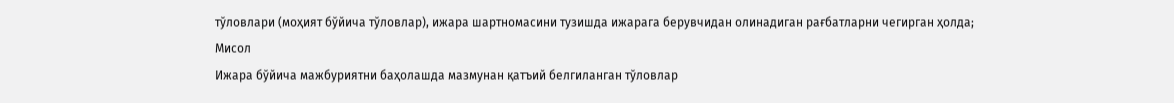тўловлари (моҳият бўйича тўловлар), ижара шартномасини тузишда ижарага берувчидан олинадиган рағбатларни чегирган ҳолда;
Мисол
Ижара бўйича мажбуриятни баҳолашда мазмунан қатъий белгиланган тўловлар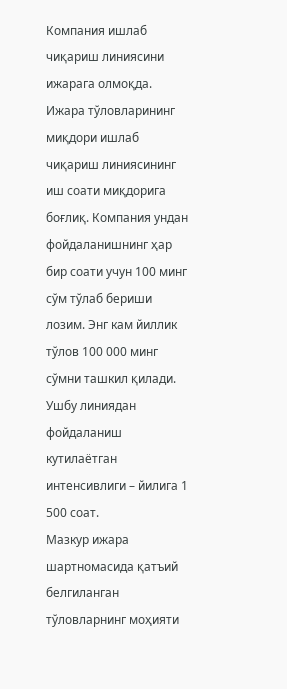Компания ишлаб чиқариш линиясини ижарага олмоқда. Ижара тўловларининг миқдори ишлаб чиқариш линиясининг иш соати миқдорига боғлиқ. Компания ундан фойдаланишнинг ҳар бир соати учун 100 минг сўм тўлаб бериши лозим. Энг кам йиллик тўлов 100 000 минг сўмни ташкил қилади.
Ушбу линиядан фойдаланиш кутилаётган интенсивлиги – йилига 1 500 соат.
Мазкур ижара шартномасида қатъий белгиланган тўловларнинг моҳияти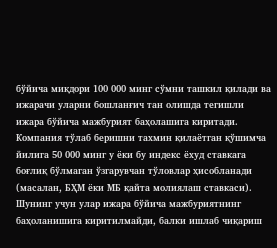бўйича миқдори 100 000 минг сўмни ташкил қилади ва ижарачи уларни бошланғич тан олишда тегишли ижара бўйича мажбурият баҳолашига киритади.
Компания тўлаб беришни тахмин қилаётган қўшимча йилига 50 000 минг у ёки бу индекс ёхуд ставкага боғлиқ бўлмаган ўзгарувчан тўловлар ҳисобланади (масалан, БҲМ ёки МБ қайта молиялаш ставкаси). Шунинг учун улар ижара бўйича мажбуриятнинг баҳоланишига киритилмайди, балки ишлаб чиқариш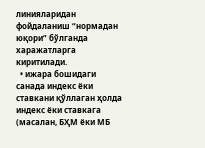линияларидан фойдаланиш “нормадан юқори” бўлганда харажатларга киритилади.
  • ижара бошидаги санада индекс ёки ставкани қўллаган ҳолда индекс ёки ставкага (масалан, БҲМ ёки МБ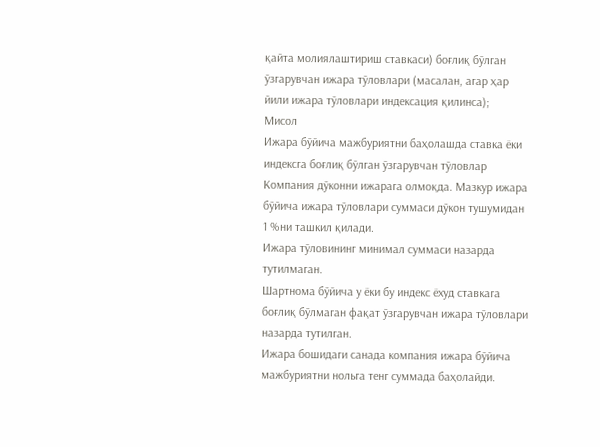қайта молиялаштириш ставкаси) боғлиқ бўлган ўзгарувчан ижара тўловлари (масалан, агар ҳар йили ижара тўловлари индексация қилинса);
Мисол
Ижара бўйича мажбуриятни баҳолашда ставка ёки индексга боғлиқ бўлган ўзгарувчан тўловлар
Компания дўконни ижарага олмоқда. Мазкур ижара бўйича ижара тўловлари суммаси дўкон тушумидан 1 %ни ташкил қилади.
Ижара тўловининг минимал суммаси назарда тутилмаган.
Шартнома бўйича у ёки бу индекс ёхуд ставкага боғлиқ бўлмаган фақат ўзгарувчан ижара тўловлари назарда тутилган.
Ижара бошидаги санада компания ижара бўйича мажбуриятни нольга тенг суммада баҳолайди.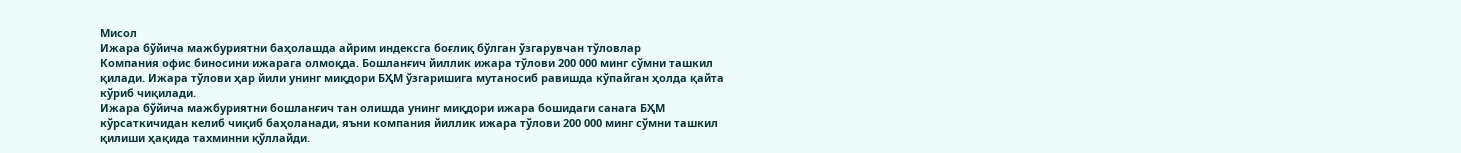Мисол
Ижара бўйича мажбуриятни баҳолашда айрим индексга боғлиқ бўлган ўзгарувчан тўловлар
Компания офис биносини ижарага олмоқда. Бошланғич йиллик ижара тўлови 200 000 минг сўмни ташкил қилади. Ижара тўлови ҳар йили унинг миқдори БҲМ ўзгаришига мутаносиб равишда кўпайган ҳолда қайта кўриб чиқилади.
Ижара бўйича мажбуриятни бошланғич тан олишда унинг миқдори ижара бошидаги санага БҲМ кўрсаткичидан келиб чиқиб баҳоланади, яъни компания йиллик ижара тўлови 200 000 минг сўмни ташкил қилиши ҳақида тахминни қўллайди.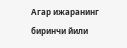Агар ижаранинг биринчи йили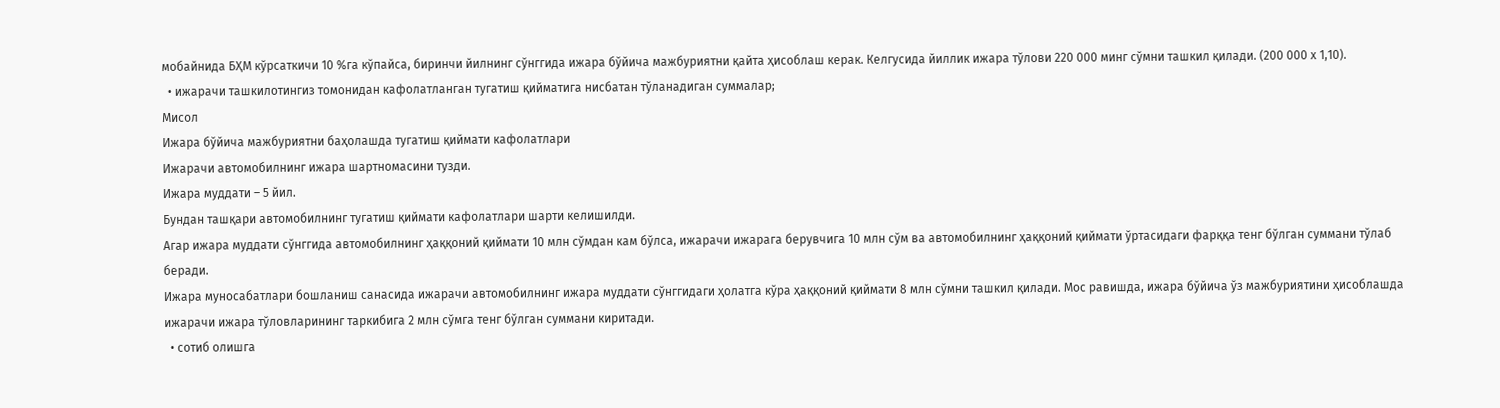мобайнида БҲМ кўрсаткичи 10 %га кўпайса, биринчи йилнинг сўнггида ижара бўйича мажбуриятни қайта ҳисоблаш керак. Келгусида йиллик ижара тўлови 220 000 минг сўмни ташкил қилади. (200 000 х 1,10).
  • ижарачи ташкилотингиз томонидан кафолатланган тугатиш қийматига нисбатан тўланадиган суммалар;
Мисол
Ижара бўйича мажбуриятни баҳолашда тугатиш қиймати кафолатлари
Ижарачи автомобилнинг ижара шартномасини тузди.
Ижара муддати – 5 йил.
Бундан ташқари автомобилнинг тугатиш қиймати кафолатлари шарти келишилди.
Агар ижара муддати сўнггида автомобилнинг ҳаққоний қиймати 10 млн сўмдан кам бўлса, ижарачи ижарага берувчига 10 млн сўм ва автомобилнинг ҳаққоний қиймати ўртасидаги фарққа тенг бўлган суммани тўлаб беради.
Ижара муносабатлари бошланиш санасида ижарачи автомобилнинг ижара муддати сўнггидаги ҳолатга кўра ҳаққоний қиймати 8 млн сўмни ташкил қилади. Мос равишда, ижара бўйича ўз мажбуриятини ҳисоблашда ижарачи ижара тўловларининг таркибига 2 млн сўмга тенг бўлган суммани киритади.
  • сотиб олишга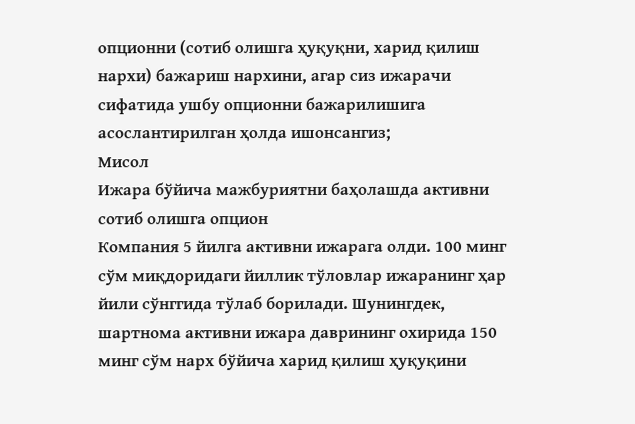опционни (сотиб олишга ҳуқуқни, харид қилиш нархи) бажариш нархини, агар сиз ижарачи сифатида ушбу опционни бажарилишига асослантирилган ҳолда ишонсангиз;
Мисол
Ижара бўйича мажбуриятни баҳолашда активни сотиб олишга опцион
Компания 5 йилга активни ижарага олди. 100 минг сўм миқдоридаги йиллик тўловлар ижаранинг ҳар йили сўнггида тўлаб борилади. Шунингдек, шартнома активни ижара даврининг охирида 150 минг сўм нарх бўйича харид қилиш ҳуқуқини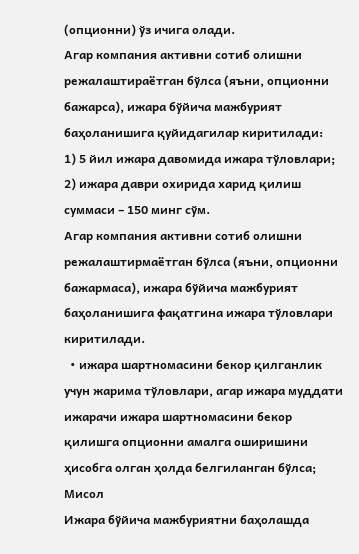(опционни) ўз ичига олади.
Агар компания активни сотиб олишни режалаштираётган бўлса (яъни, опционни бажарса), ижара бўйича мажбурият баҳоланишига қуйидагилар киритилади:
1) 5 йил ижара давомида ижара тўловлари;
2) ижара даври охирида харид қилиш суммаси – 150 минг сўм.
Агар компания активни сотиб олишни режалаштирмаётган бўлса (яъни, опционни бажармаса), ижара бўйича мажбурият баҳоланишига фақатгина ижара тўловлари киритилади.
  • ижара шартномасини бекор қилганлик учун жарима тўловлари, агар ижара муддати ижарачи ижара шартномасини бекор қилишга опционни амалга оширишини ҳисобга олган ҳолда белгиланган бўлса;
Мисол
Ижара бўйича мажбуриятни баҳолашда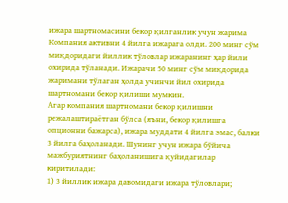ижара шартномасини бекор қилганлик учун жарима
Компания активни 4 йилга ижарага олди. 200 минг сўм миқдоридаги йиллик тўловлар ижаранинг ҳар йили охирида тўланади. Ижарачи 50 минг сўм миқдорида жаримани тўлаган ҳолда учинчи йил охирида шартномани бекор қилиши мумкин.
Агар компания шартномани бекор қилишни режалаштираётган бўлса (яъни, бекор қилишга опционни бажарса), ижара муддати 4 йилга эмас, балки 3 йилга баҳоланади. Шунинг учун ижара бўйича мажбуриятнинг баҳоланишига қуйидагилар киритилади:
1) 3 йиллик ижара давомидаги ижара тўловлари;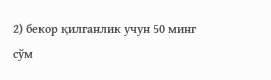2) бекор қилганлик учун 50 минг сўм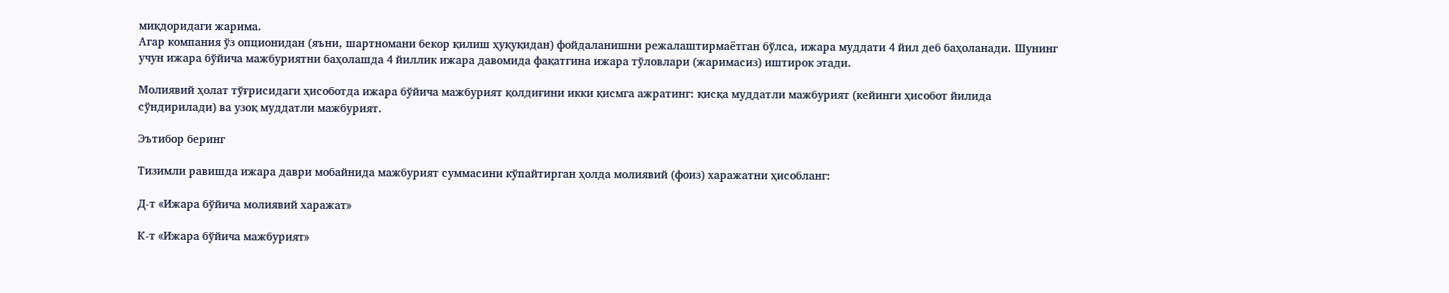миқдоридаги жарима.
Агар компания ўз опционидан (яъни, шартномани бекор қилиш ҳуқуқидан) фойдаланишни режалаштирмаётган бўлса, ижара муддати 4 йил деб баҳоланади. Шунинг учун ижара бўйича мажбуриятни баҳолашда 4 йиллик ижара давомида фақатгина ижара тўловлари (жаримасиз) иштирок этади.

Молиявий ҳолат тўғрисидаги ҳисоботда ижара бўйича мажбурият қолдиғини икки қисмга ажратинг: қисқа муддатли мажбурият (кейинги ҳисобот йилида сўндирилади) ва узоқ муддатли мажбурият.

Эътибор беринг

Тизимли равишда ижара даври мобайнида мажбурият суммасини кўпайтирган ҳолда молиявий (фоиз) харажатни ҳисобланг:

Д-т «Ижара бўйича молиявий харажат»

К-т «Ижара бўйича мажбурият»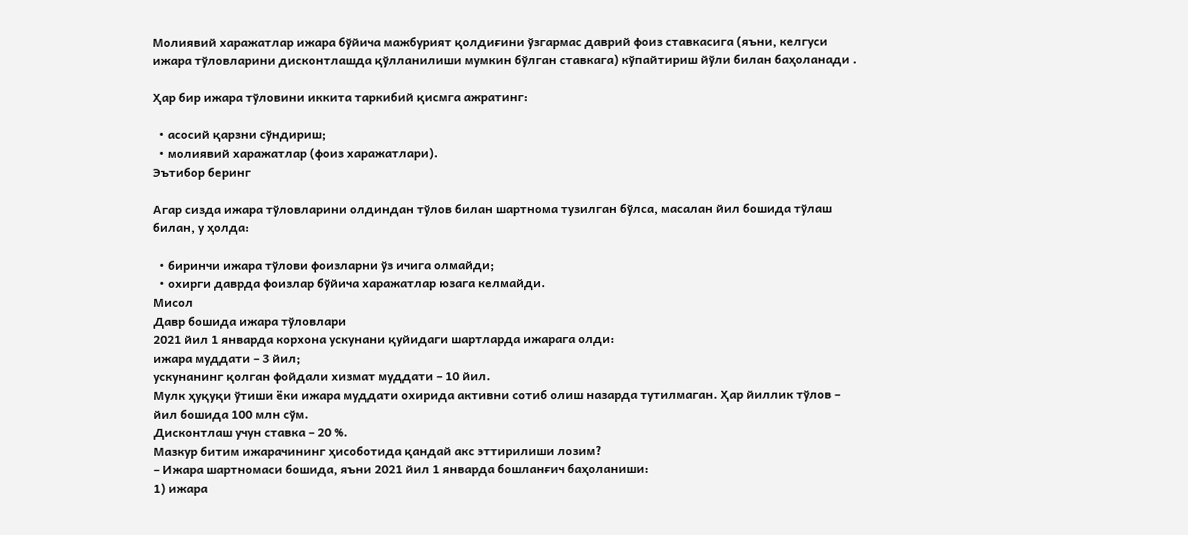Молиявий харажатлар ижара бўйича мажбурият қолдиғини ўзгармас даврий фоиз ставкасига (яъни, келгуси ижара тўловларини дисконтлашда қўлланилиши мумкин бўлган ставкага) кўпайтириш йўли билан баҳоланади .

Ҳар бир ижара тўловини иккита таркибий қисмга ажратинг:

  • асосий қарзни сўндириш;
  • молиявий харажатлар (фоиз харажатлари).
Эътибор беринг

Агар сизда ижара тўловларини олдиндан тўлов билан шартнома тузилган бўлса, масалан йил бошида тўлаш билан, у ҳолда:

  • биринчи ижара тўлови фоизларни ўз ичига олмайди;
  • охирги даврда фоизлар бўйича харажатлар юзага келмайди.
Мисол
Давр бошида ижара тўловлари
2021 йил 1 январда корхона ускунани қуйидаги шартларда ижарага олди:
ижара муддати – 3 йил;
ускунанинг қолган фойдали хизмат муддати – 10 йил.
Мулк ҳуқуқи ўтиши ёки ижара муддати охирида активни сотиб олиш назарда тутилмаган. Ҳар йиллик тўлов – йил бошида 100 млн сўм.
Дисконтлаш учун ставка – 20 %.
Мазкур битим ижарачининг ҳисоботида қандай акс эттирилиши лозим?
– Ижара шартномаси бошида, яъни 2021 йил 1 январда бошланғич баҳоланиши:
1) ижара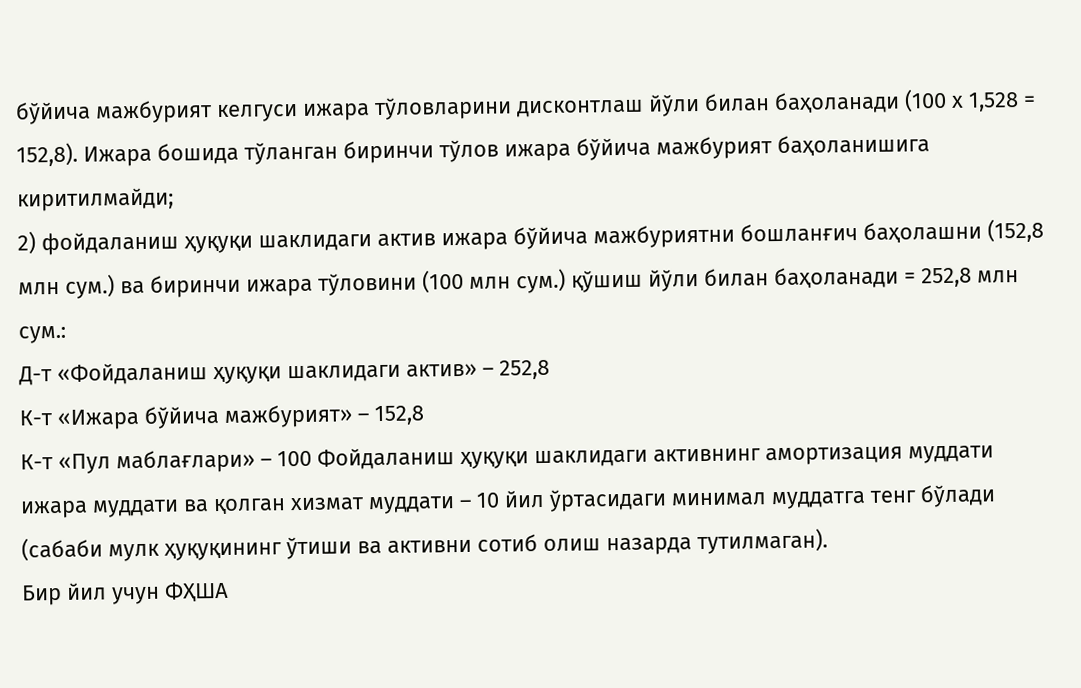бўйича мажбурият келгуси ижара тўловларини дисконтлаш йўли билан баҳоланади (100 х 1,528 = 152,8). Ижара бошида тўланган биринчи тўлов ижара бўйича мажбурият баҳоланишига киритилмайди;
2) фойдаланиш ҳуқуқи шаклидаги актив ижара бўйича мажбуриятни бошланғич баҳолашни (152,8 млн сум.) ва биринчи ижара тўловини (100 млн сум.) қўшиш йўли билан баҳоланади = 252,8 млн сум.:
Д-т «Фойдаланиш ҳуқуқи шаклидаги актив» – 252,8
К-т «Ижара бўйича мажбурият» – 152,8
К-т «Пул маблағлари» – 100 Фойдаланиш ҳуқуқи шаклидаги активнинг амортизация муддати ижара муддати ва қолган хизмат муддати – 10 йил ўртасидаги минимал муддатга тенг бўлади (сабаби мулк ҳуқуқининг ўтиши ва активни сотиб олиш назарда тутилмаган).
Бир йил учун ФҲША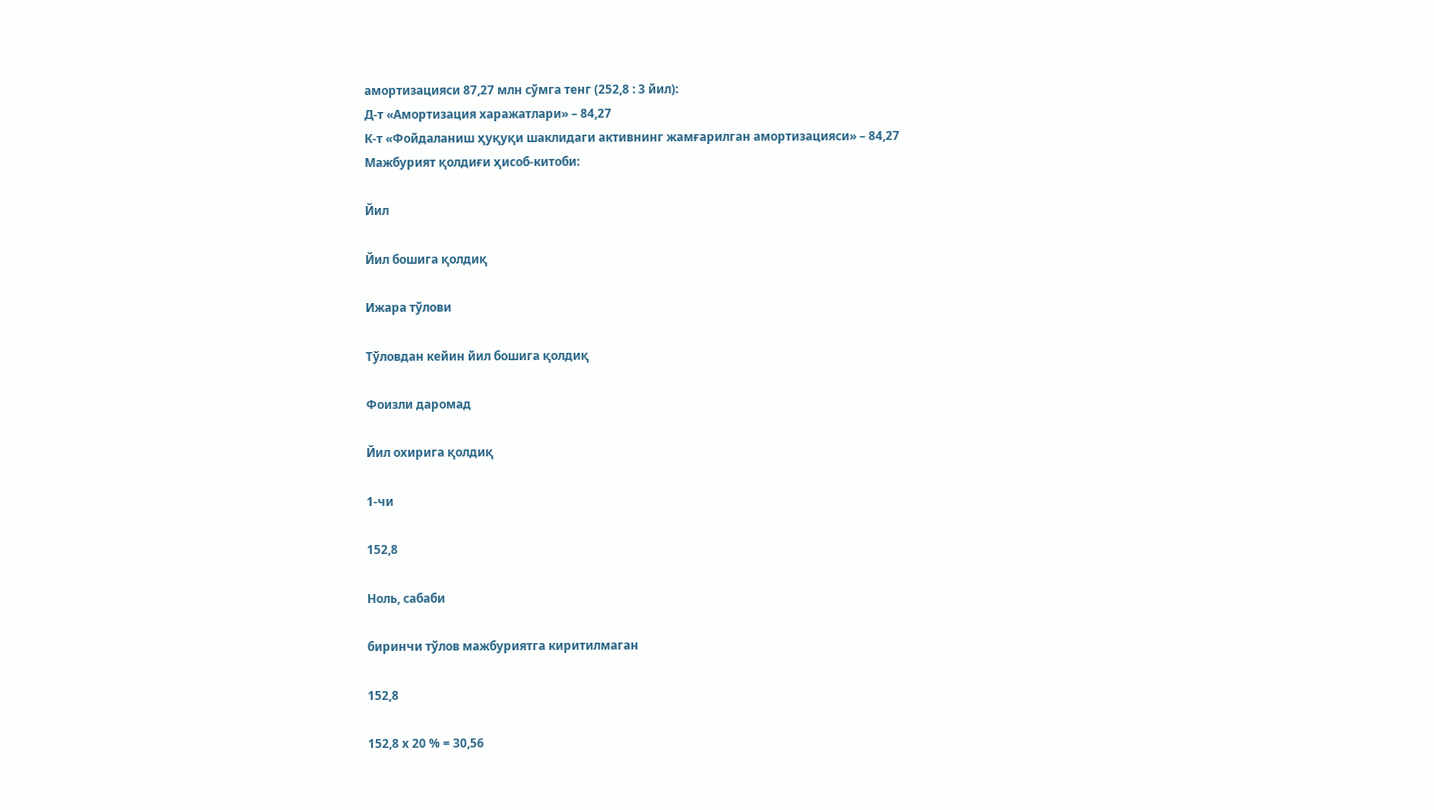амортизацияси 87,27 млн сўмга тенг (252,8 : 3 йил):
Д-т «Амортизация харажатлари» – 84,27
К-т «Фойдаланиш ҳуқуқи шаклидаги активнинг жамғарилган амортизацияси» – 84,27
Мажбурият қолдиғи ҳисоб-китоби:

Йил

Йил бошига қолдиқ

Ижара тўлови

Тўловдан кейин йил бошига қолдиқ

Фоизли даромад

Йил охирига қолдиқ

1-чи

152,8

Ноль, сабаби

биринчи тўлов мажбуриятга киритилмаган

152,8

152,8 х 20 % = 30,56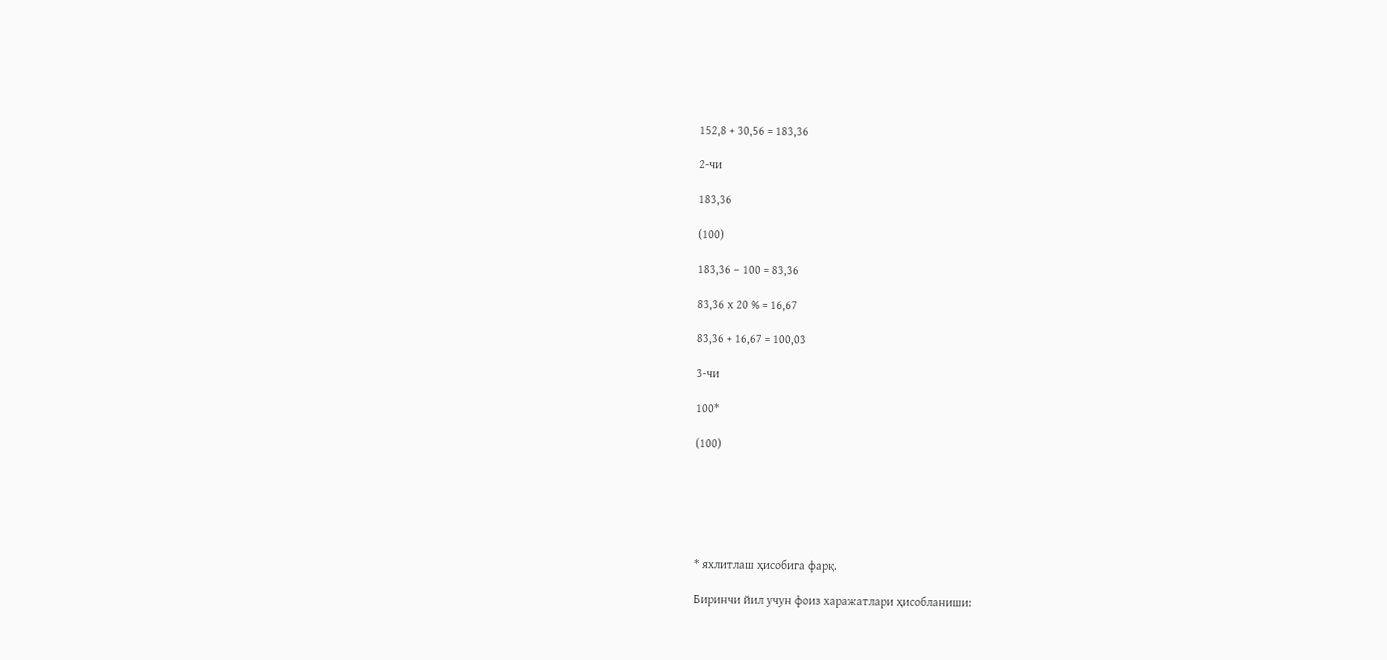152,8 + 30,56 = 183,36

2-чи

183,36

(100)

183,36 – 100 = 83,36

83,36 х 20 % = 16,67

83,36 + 16,67 = 100,03

3-чи

100*

(100)






* яхлитлаш ҳисобига фарқ.

Биринчи йил учун фоиз харажатлари ҳисобланиши: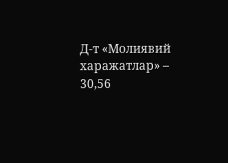Д-т «Молиявий харажатлар» – 30,56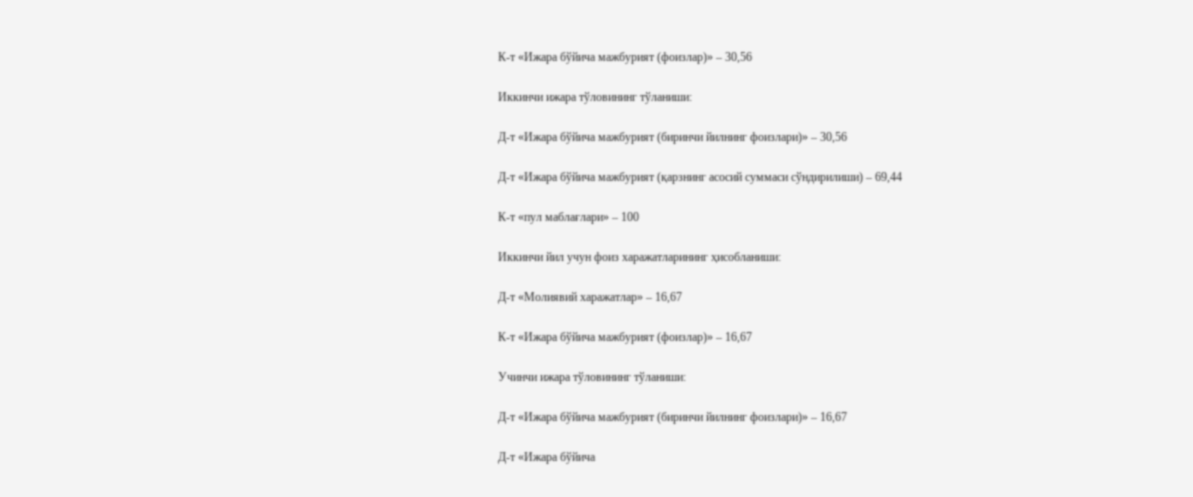К-т «Ижара бўйича мажбурият (фоизлар)» – 30,56

Иккинчи ижара тўловининг тўланиши:

Д-т «Ижара бўйича мажбурият (биринчи йилнинг фоизлари)» – 30,56

Д-т «Ижара бўйича мажбурият (қарзнинг асосий суммаси сўндирилиши) – 69,44

К-т «пул маблағлари» – 100

Иккинчи йил учун фоиз харажатларининг ҳисобланиши:

Д-т «Молиявий харажатлар» – 16,67

К-т «Ижара бўйича мажбурият (фоизлар)» – 16,67

Учинчи ижара тўловининг тўланиши:

Д-т «Ижара бўйича мажбурият (биринчи йилнинг фоизлари)» – 16,67

Д-т «Ижара бўйича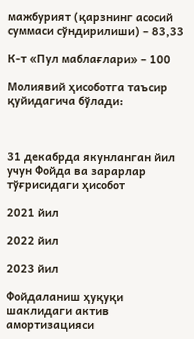мажбурият (қарзнинг асосий суммаси сўндирилиши) – 83,33

К-т «Пул маблағлари» – 100

Молиявий ҳисоботга таъсир қуйидагича бўлади:



31 декабрда якунланган йил учун Фойда ва зарарлар тўғрисидаги ҳисобот

2021 йил

2022 йил

2023 йил

Фойдаланиш ҳуқуқи шаклидаги актив амортизацияси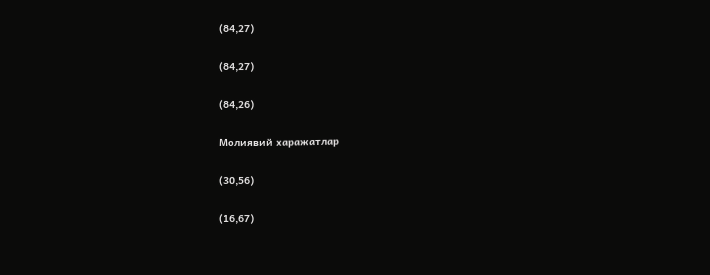(84,27)

(84,27)

(84,26)

Молиявий харажатлар

(30,56)

(16,67)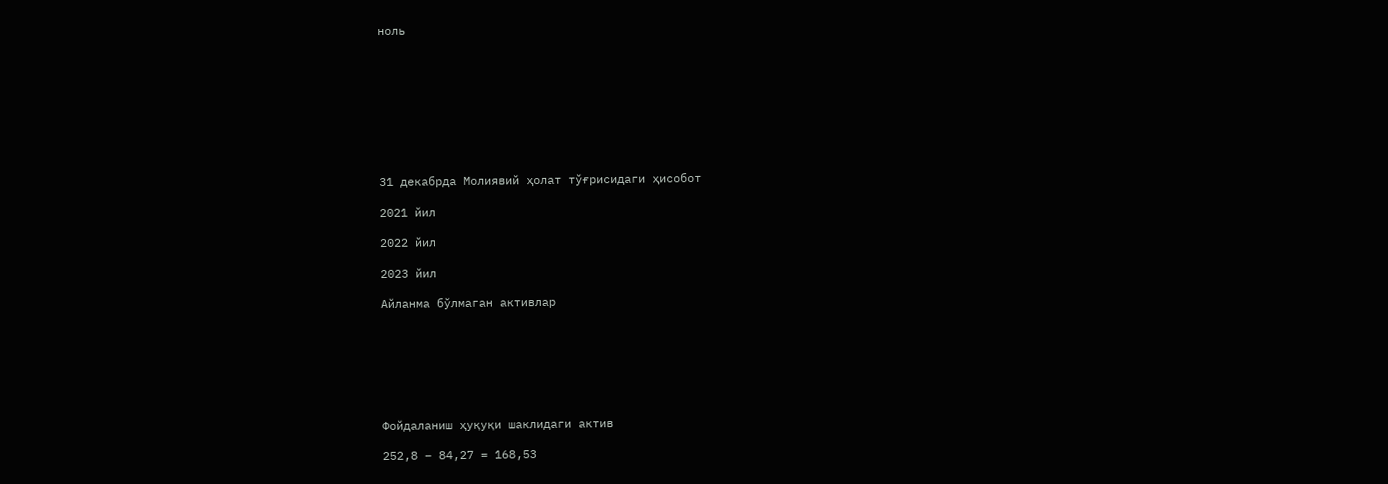ноль









31 декабрда Молиявий ҳолат тўғрисидаги ҳисобот

2021 йил

2022 йил

2023 йил

Айланма бўлмаган активлар







Фойдаланиш ҳуқуқи шаклидаги актив

252,8 – 84,27 = 168,53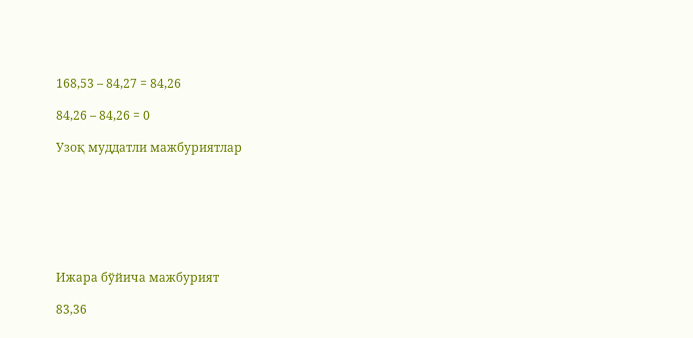168,53 – 84,27 = 84,26

84,26 – 84,26 = 0

Узоқ муддатли мажбуриятлар







Ижара бўйича мажбурият

83,36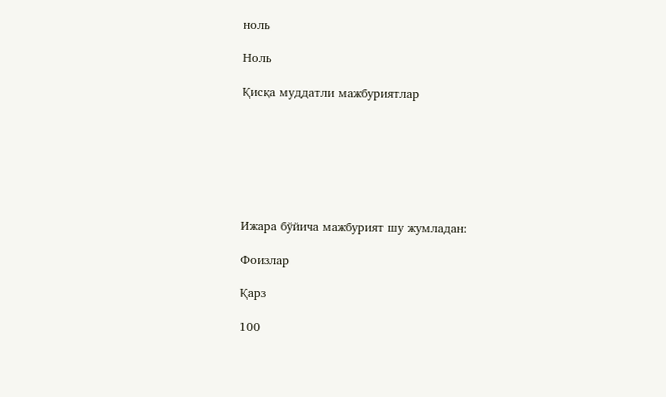ноль

Ноль

Қисқа муддатли мажбуриятлар







Ижара бўйича мажбурият шу жумладан:

Фоизлар

Қарз

100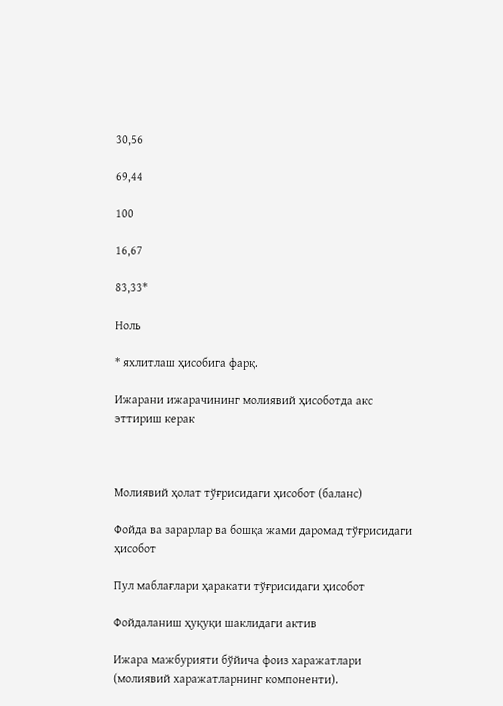30,56

69,44

100

16,67

83,33*

Ноль

* яхлитлаш ҳисобига фарқ.

Ижарани ижарачининг молиявий ҳисоботда акс эттириш керак



Молиявий ҳолат тўғрисидаги ҳисобот (баланс)

Фойда ва зарарлар ва бошқа жами даромад тўғрисидаги ҳисобот

Пул маблағлари ҳаракати тўғрисидаги ҳисобот

Фойдаланиш ҳуқуқи шаклидаги актив

Ижара мажбурияти бўйича фоиз харажатлари (молиявий харажатларнинг компоненти).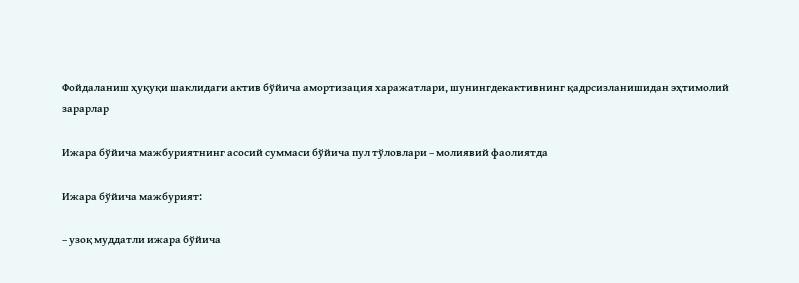Фойдаланиш ҳуқуқи шаклидаги актив бўйича амортизация харажатлари, шунингдекактивнинг қадрсизланишидан эҳтимолий зарарлар

Ижара бўйича мажбуриятнинг асосий суммаси бўйича пул тўловлари – молиявий фаолиятда

Ижара бўйича мажбурият:

– узоқ муддатли ижара бўйича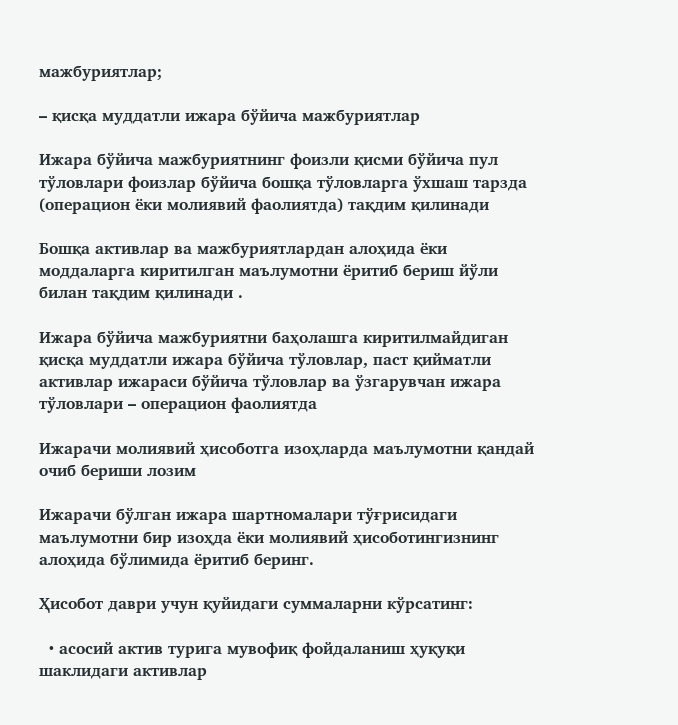мажбуриятлар;

– қисқа муддатли ижара бўйича мажбуриятлар

Ижара бўйича мажбуриятнинг фоизли қисми бўйича пул тўловлари фоизлар бўйича бошқа тўловларга ўхшаш тарзда (операцион ёки молиявий фаолиятда) тақдим қилинади

Бошқа активлар ва мажбуриятлардан алоҳида ёки моддаларга киритилган маълумотни ёритиб бериш йўли билан тақдим қилинади .

Ижара бўйича мажбуриятни баҳолашга киритилмайдиган қисқа муддатли ижара бўйича тўловлар, паст қийматли активлар ижараси бўйича тўловлар ва ўзгарувчан ижара тўловлари – операцион фаолиятда

Ижарачи молиявий ҳисоботга изоҳларда маълумотни қандай очиб бериши лозим

Ижарачи бўлган ижара шартномалари тўғрисидаги маълумотни бир изоҳда ёки молиявий ҳисоботингизнинг алоҳида бўлимида ёритиб беринг.

Ҳисобот даври учун қуйидаги суммаларни кўрсатинг:

  • асосий актив турига мувофиқ фойдаланиш ҳуқуқи шаклидаги активлар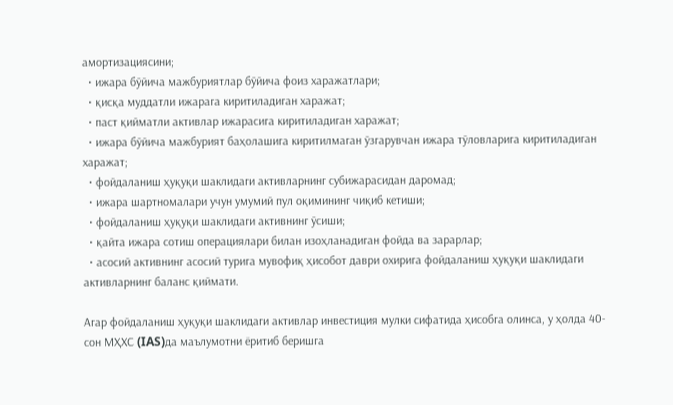амортизациясини;
  • ижара бўйича мажбуриятлар бўйича фоиз харажатлари;
  • қисқа муддатли ижарага киритиладиган харажат;
  • паст қийматли активлар ижарасига киритиладиган харажат;
  • ижара бўйича мажбурият баҳолашига киритилмаган ўзгарувчан ижара тўловларига киритиладиган харажат;
  • фойдаланиш ҳуқуқи шаклидаги активларнинг субижарасидан даромад;
  • ижара шартномалари учун умумий пул оқимининг чиқиб кетиши;
  • фойдаланиш ҳуқуқи шаклидаги активнинг ўсиши;
  • қайта ижара сотиш операциялари билан изоҳланадиган фойда ва зарарлар;
  • асосий активнинг асосий турига мувофиқ ҳисобот даври охирига фойдаланиш ҳуқуқи шаклидаги активларнинг баланс қиймати.

Агар фойдаланиш ҳуқуқи шаклидаги активлар инвестиция мулки сифатида ҳисобга олинса, у ҳолда 40-сон МҲХС (IAS)да маълумотни ёритиб беришга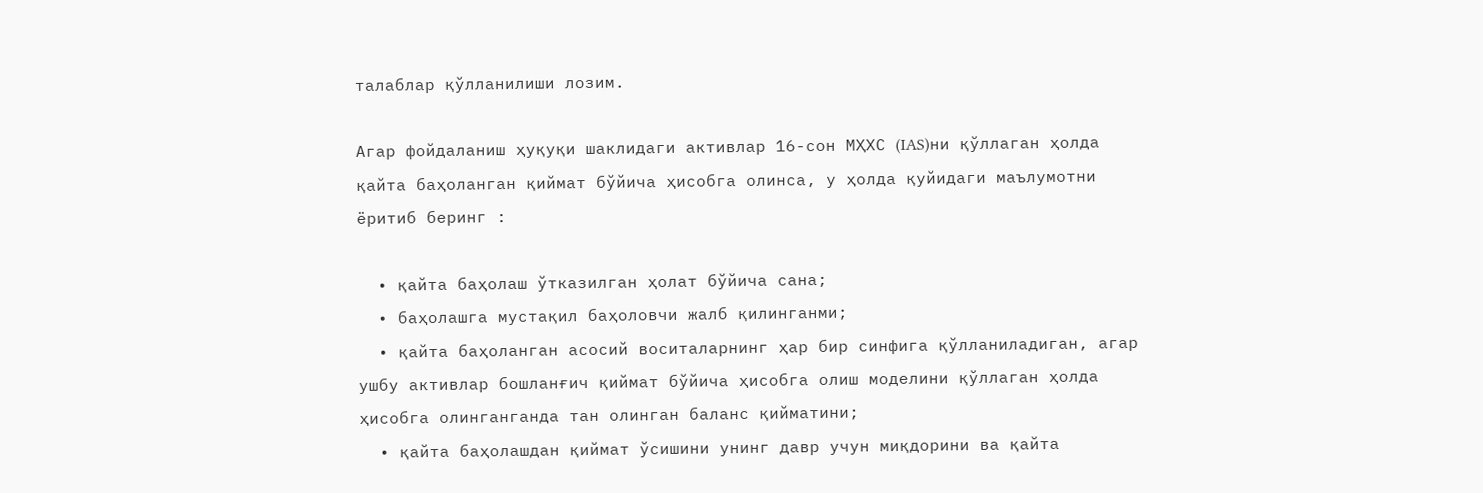талаблар қўлланилиши лозим.

Агар фойдаланиш ҳуқуқи шаклидаги активлар 16-сон МҲХС (IAS)ни қўллаган ҳолда қайта баҳоланган қиймат бўйича ҳисобга олинса, у ҳолда қуйидаги маълумотни ёритиб беринг :

  • қайта баҳолаш ўтказилган ҳолат бўйича сана;
  • баҳолашга мустақил баҳоловчи жалб қилинганми;
  • қайта баҳоланган асосий воситаларнинг ҳар бир синфига қўлланиладиган, агар ушбу активлар бошланғич қиймат бўйича ҳисобга олиш моделини қўллаган ҳолда ҳисобга олинганганда тан олинган баланс қийматини;
  • қайта баҳолашдан қиймат ўсишини унинг давр учун миқдорини ва қайта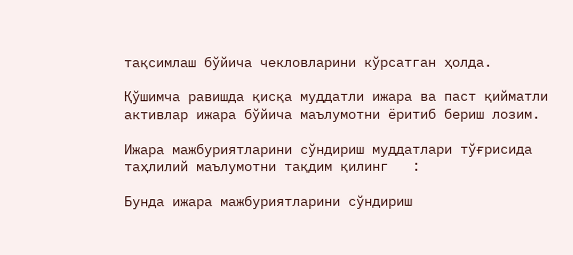тақсимлаш бўйича чекловларини кўрсатган ҳолда.

Қўшимча равишда қисқа муддатли ижара ва паст қийматли активлар ижара бўйича маълумотни ёритиб бериш лозим.

Ижара мажбуриятларини сўндириш муддатлари тўғрисида таҳлилий маълумотни тақдим қилинг   :

Бунда ижара мажбуриятларини сўндириш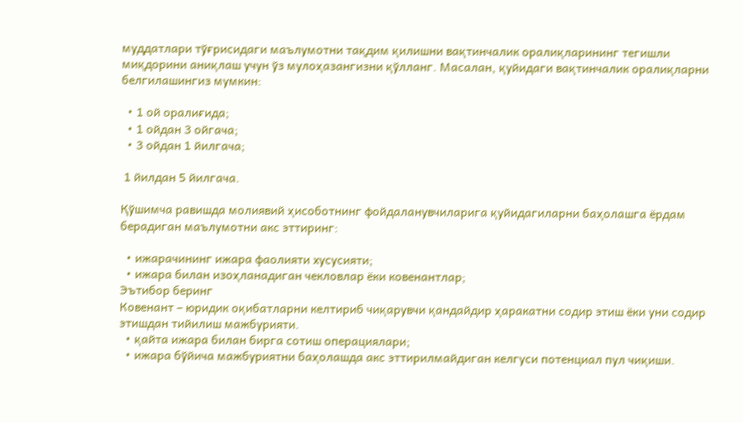муддатлари тўғрисидаги маълумотни тақдим қилишни вақтинчалик оралиқларининг тегишли миқдорини аниқлаш учун ўз мулоҳазангизни қўлланг. Масалан, қуйидаги вақтинчалик оралиқларни белгилашингиз мумкин:

  • 1 ой оралиғида;
  • 1 ойдан 3 ойгача;
  • 3 ойдан 1 йилгача;

 1 йилдан 5 йилгача.

Қўшимча равишда молиявий ҳисоботнинг фойдаланувчиларига қуйидагиларни баҳолашга ёрдам берадиган маълумотни акс эттиринг:

  • ижарачининг ижара фаолияти хусусияти;
  • ижара билан изоҳланадиган чекловлар ёки ковенантлар;
Эътибор беринг
Ковенант – юридик оқибатларни келтириб чиқарувчи қандайдир ҳаракатни содир этиш ёки уни содир этишдан тийилиш мажбурияти.
  • қайта ижара билан бирга сотиш операциялари;
  • ижара бўйича мажбуриятни баҳолашда акс эттирилмайдиган келгуси потенциал пул чиқиши.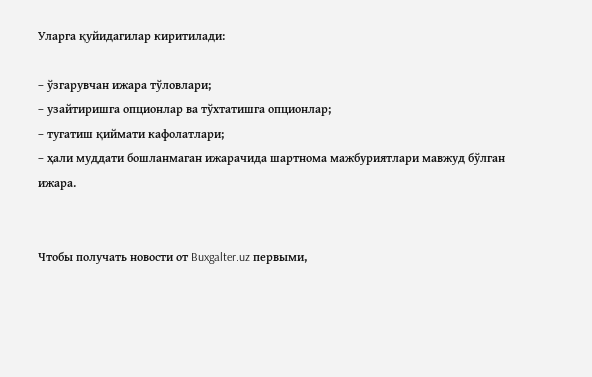Уларга қуйидагилар киритилади:

– ўзгарувчан ижара тўловлари;
– узайтиришга опционлар ва тўхтатишга опционлар;
– тугатиш қиймати кафолатлари;
– ҳали муддати бошланмаган ижарачида шартнома мажбуриятлари мавжуд бўлган ижара.


Чтобы получать новости от Buxgalter.uz первыми,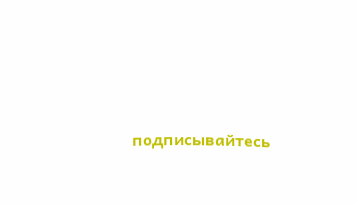подписывайтесь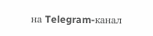на Telegram-канал